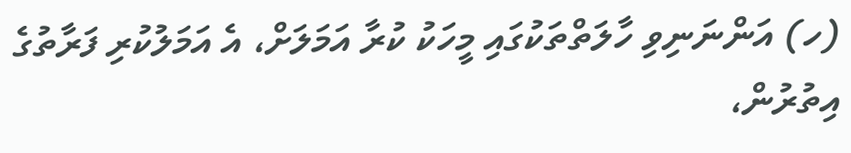(ހ) އަންނަނިވި ހާލަތްތަކުގައި މީހަކު ކުރާ އަމަލަށް، އެ އަމަލުކުރި ފަރާތުގެ އިތުރުން،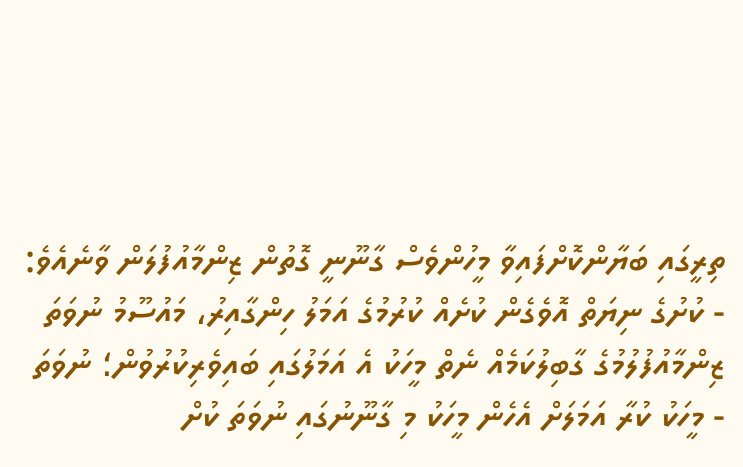ތިރީގައި ބަޔާންކޮށްފައިވާ މީހުންވެސް ގާނޫނީ ގޮތުން ޒިންމާއުފުލަން ވާނެއެވެ:
- ކުށުގެ ނިޔަތް އޮވެގެން ކުށެއް ކުރުމުގެ އަމަލު ހިންގާއިރު، މައުސޫމު ނުވަތަ ޒިންމާއުފުލުމުގެ ގާބިލުކަމެއް ނެތް މީހަކު އެ އަމަލުގައި ބައިވެރިކުރުވުން؛ ނުވަތަ
- މީހަކު ކުރާ އަމަލަށް އެހެން މީހަކު މި ގާނޫނުގައި ނުވަތަ ކުށް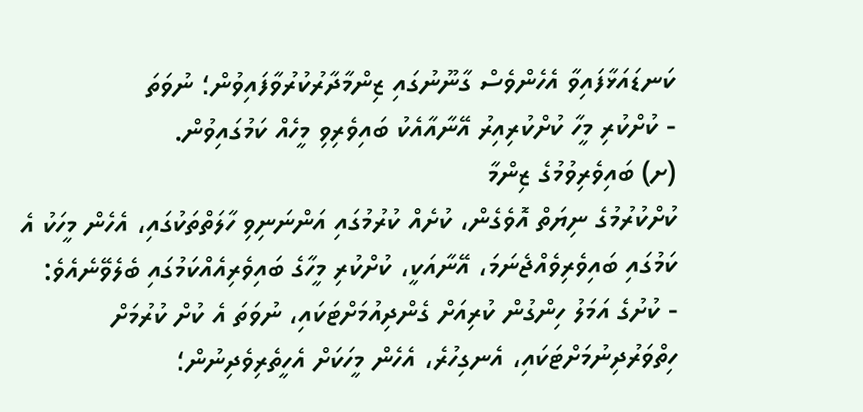ކަނޑައަޅާފައިވާ އެހެންވެސް ގާނޫނުގައި ޒިންމާދާރުކުރުވާފައިވުން؛ ނުވަތަ
- ކުށްކުރި މީހާ ކުށްކުރިއިރު އޭނާއާއެކު ބައިވެރިވި މީހެއް ކަމުގައިވުން.
(ށ) ބައިވެރިވުމުގެ ޒިންމާ
ކުށްކުރުމުގެ ނިޔަތް އޮވެގެން، ކުށެއް ކުރުމުގައި އަންނަނިވި ހާލަތްތަކުގައި، އެހެން މީހަކު އެ ކަމުގައި ބައިވެރިވެއްޖެނަމަ، އޭނާއަކީ، ކުށްކުރި މީހާގެ ބައިވެރިއެއްކަމުގައި ބެލެވޭނެއެވެ:
- ކުށުގެ އަމަލު ހިންގުން ކުރިއަށް ގެންދިއުމަށްޓަކައި، ނުވަތަ އެ ކުށް ކުރުމަށް ހިތްވަރުދިނުމަށްޓަކައި، އެނގިހުރެ، އެހެން މީހަކަށް އެހީތެރިވެދިނުން؛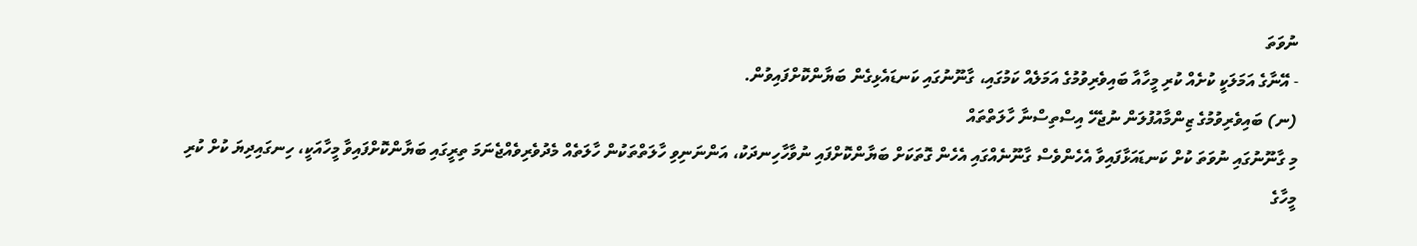ނުވަތަ
- އޭނާގެ އަމަލަކީ ކުށެއް ކުރި މީހާއާ ބައިވެރިވުމުގެ އަމަލެއް ކަމުގައި، ގާނޫނުގައި ކަނޑައެޅިގެން ބަޔާންކޮށްފައިވުން.
(ނ) ބައިވެރިވުމުގެ ޒިންމާއުފުލަން ނުޖެހޭ އިސްތިސްނާ ހާލަތްތައް
މި ގާނޫނުގައި ނުވަތަ ކުށް ކަނޑައަޅާފައިވާ އެހެންވެސް ގާނޫނެއްގައި އެހެން ގޮތަކަށް ބަޔާންކޮށްފައި ނުވާހާހިނދަކު، އަންނަނިވި ހާލަތްތަކުން ހާލަތެއް މެދުވެރިވެއްޖެނަމަ ތިރީގައި ބަޔާންކޮށްފައިވާ މީހާއަކީ، ހިނގައިދިޔަ ކުށް ކުރި މީހާގެ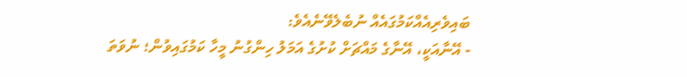ބައިވެރިއެއްކަމުގައެއް ނުބެލެވޭނެއެވެ:
- އޭނާއަކީ، އޭނާގެ މައްޗަށް ކުށުގެ އަމަލު ހިންގުނު މީހާ ކަމުގައިވުން؛ ނުވަތަ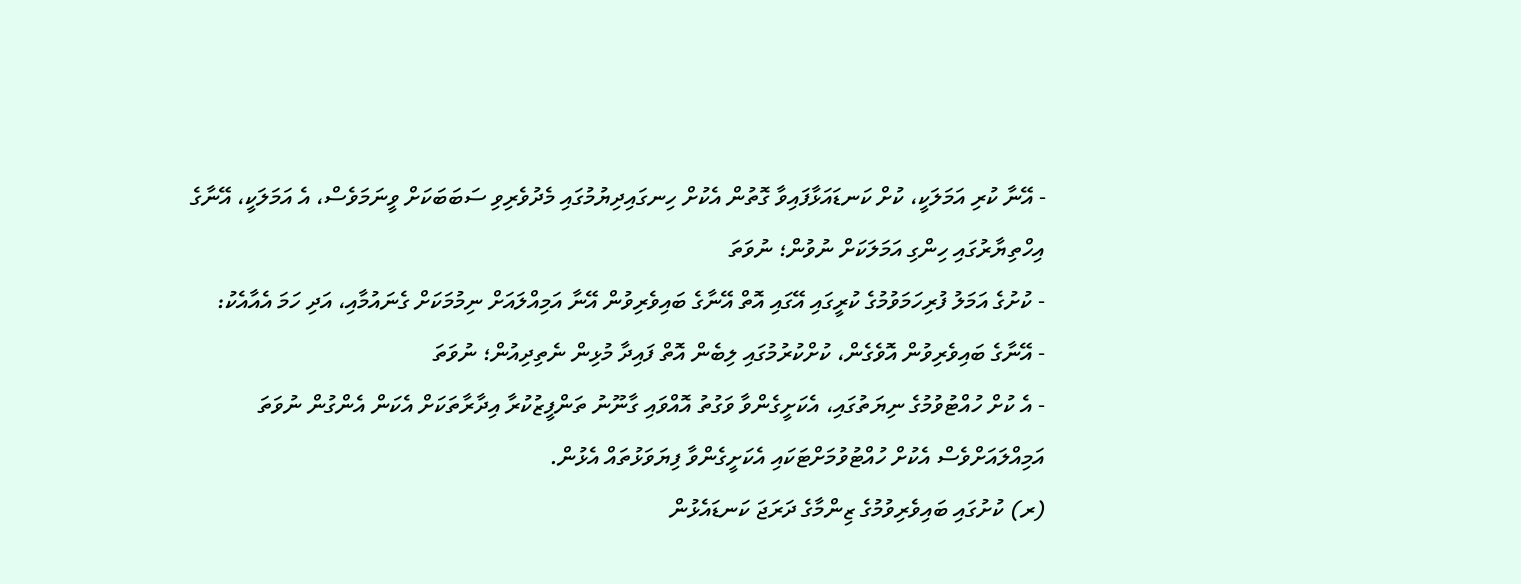- އޭނާ ކުރި އަމަލަކީ، ކުށް ކަނޑައަޅާފައިވާ ގޮތުން އެކުށް ހިނގައިދިޔުމުގައި މެދުވެރިވި ސަބަބަކަށް ވީނަމަވެސް، އެ އަމަލަކީ، އޭނާގެ އިހްތިޔާރުގައި ހިންގި އަމަލަކަށް ނުވުން؛ ނުވަތަ
- ކުށުގެ އަމަލު ފުރިހަމަވުމުގެ ކުރީގައި އޭގައި އޮތް އޭނާގެ ބައިވެރިވުން އޭނާ އަމިއްލައަށް ނިމުމަކަށް ގެނައުމާއި، އަދި ހަމަ އެއާއެކު:
- އޭނާގެ ބައިވެރިވުން އޮވެގެން، ކުށްކުރުމުގައި ލިބެން އޮތް ފައިދާ މުޅިން ނެތިދިއުން؛ ނުވަތަ
- އެ ކުށް ހުއްޓުވުމުގެ ނިޔަތުގައި، އެކަށީގެންވާ ވަގުތު އޮއްވައި ގާނޫނު ތަންފީޒުކުރާ އިދާރާތަކަށް އެކަން އެންގުން ނުވަތަ އަމިއްލައަށްވެސް އެކުށް ހުއްޓުވުމަށްޓަކައި އެކަށީގެންވާ ފިޔަވަޅުތައް އެޅުން.
(ރ) ކުށުގައި ބައިވެރިވުމުގެ ޒިންމާގެ ދަރަޖަ ކަނޑައެޅުން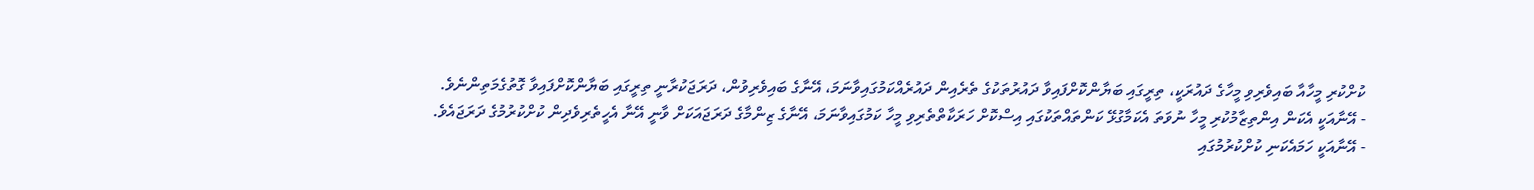ކުށްކުރި މީހާއާ ބައިވެރިވި މީހާގެ ދައުރަކީ، ތިރީގައި ބަޔާންކޮށްފައިވާ ދައުރުތަކުގެ ތެރެއިން ދައުރެއްކަމުގައިވާނަމަ، އޭނާގެ ބައިވެރިވުން، ދަރަޖަކުރާނީ ތިރީގައި ބަޔާންކޮށްފައިވާ ގޮތުގެމަތިންނެވެ.
- އޭނާއަކީ އެކަން އިންތިޒާމުކުރި މީހާ ނުވަތަ އެކަމާގުޅޭ ކަންތައްތަކުގައި އިސްކޮށް ހަރަކާތްތެރިވި މީހާ ކަމުގައިވާނަމަ، އޭނާގެ ޒިންމާގެ ދަރަޖައަކަށް ވާނީ އޭނާ އެހީތެރިވެދިން ކުށްކުރުމުގެ ދަރަޖައެވެ.
- އޭނާއަކީ ހަމައެކަނި ކުށްކުރުމުގައި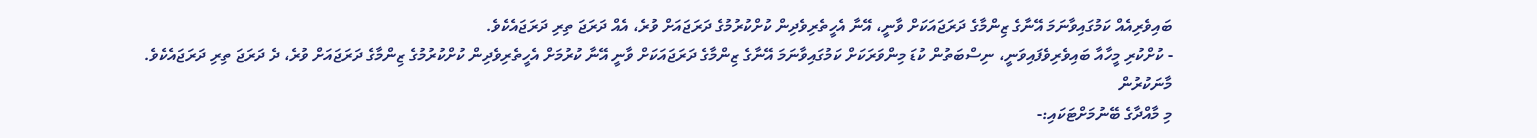ބައިވެރިއެއް ކަމުގައިވާނަމަ އޭނާގެ ޒިންމާގެ ދަރަޖައަކަށް ވާނީ، އޭނާ އެހީތެރިވެދިން ކުށްކުރުމުގެ ދަރަޖައަށް ވުރެ، އެއް ދަރަޖަ ތިރި ދަރަޖައެކެވެ.
- ކުށްކުރި މީހާއާ ބައިވެރިވެފައިވަނީ، ނިސްބަތުން ކުޑަ މިންވަރަކަށް ކަމުގައިވާނަމަ އޭނާގެ ޒިންމާގެ ދަރަޖައަކަށް ވާނީ އޭނާ ކުރުމަށް އެހީތެރިވެދިން ކުށްކުރުމުގެ ޒިންމާގެ ދަރަޖައަށް ވުރެ، ދެ ދަރަޖަ ތިރި ދަރަޖައެކެވެ.
މާނަކުރުން
މި މާއްދާގެ ބޭނުމަށްޓަކައި:-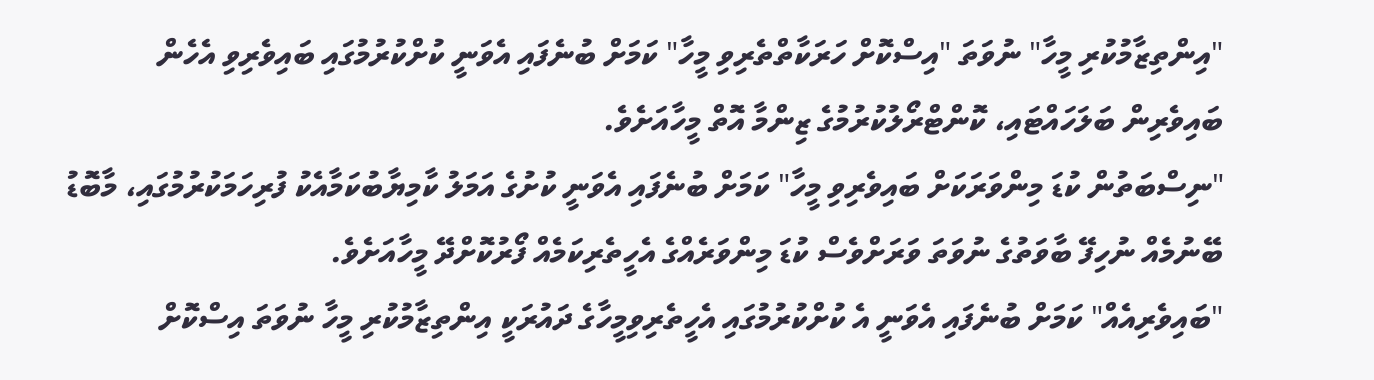"އިންތިޒާމުކުރި މީހާ" ނުވަތަ "އިސްކޮށް ހަރަކާތްތެރިވި މީހާ" ކަމަށް ބުނެފައި އެވަނީ ކުށްކުރުމުގައި ބައިވެރިވި އެހެން ބައިވެރިން ބަލަހައްޓައި، ކޮންޓްރޯލުކުރުމުގެ ޒިންމާ އޮތް މީހާއަށެވެ.
"ނިސްބަތުން ކުޑަ މިންވަރަކަށް ބައިވެރިވި މީހާ" ކަމަށް ބުނެފައި އެވަނީ ކުށުގެ އަމަލު ކާމިޔާބުކަމާއެކު ފުރިހަމަކުރުމުގައި، މާބޮޑު ބޭނުމެއް ނުހިފޭ ބާވަތުގެ ނުވަތަ ވަރަށްވެސް ކުޑަ މިންވަރެއްގެ އެހީތެރިކަމެއް ފޯރުކޮށްދޭ މީހާއަށެވެ.
"ބައިވެރިއެއް" ކަމަށް ބުނެފައި އެވަނީ އެ ކުށްކުރުމުގައި އެހީތެރިވިމީހާގެ ދައުރަކީ އިންތިޒާމުކުރި މީހާ ނުވަތަ އިސްކޮށް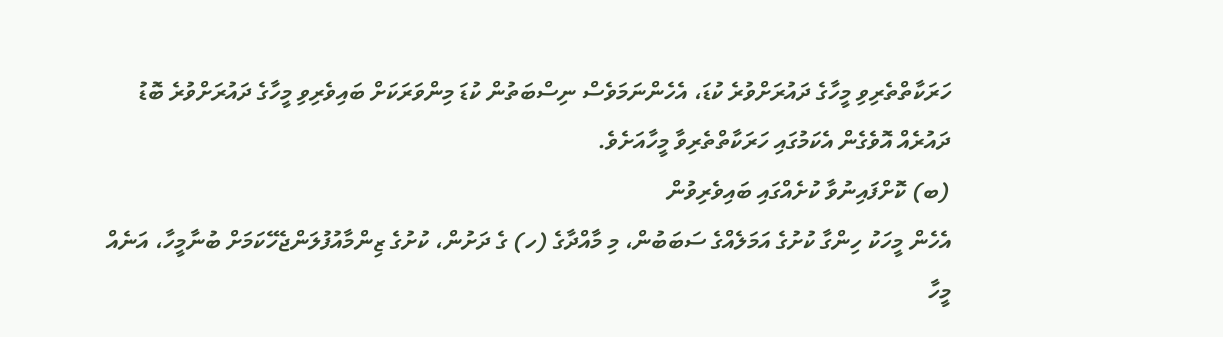ހަރަކާތްތެރިވި މީހާގެ ދައުރަށްވުރެ ކުޑަ، އެހެންނަމަވެސް ނިސްބަތުން ކުޑަ މިންވަރަކަށް ބައިވެރިވި މީހާގެ ދައުރަށްވުރެ ބޮޑު ދައުރެއް އޮވެގެން އެކަމުގައި ހަރަކާތްތެރިވާ މީހާއަށެވެ.
(ބ) ކޮށްފައިނުވާ ކުށެއްގައި ބައިވެރިވުން
އެހެން މީހަކު ހިންގާ ކުށުގެ އަމަލެއްގެ ސަބަބުން، މި މާއްދާގެ (ހ) ގެ ދަށުން، ކުށުގެ ޒިންމާއުފުލަންޖެހޭކަމަށް ބުނާމީހާ، އަނެއް މީހާ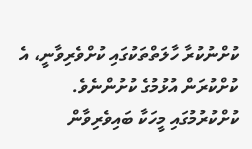ކުށްނުކުރާ ހާލަތްތަކުގައި ކުށްވެރިވާނީ، އެ ކުށްކުރަން އުޅުމުގެ ކުށުންނެވެ.
ކުށްކުރުމުގައި މީހަކާ ބައިވެރިވާން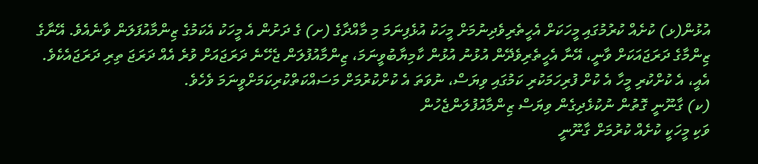އުޅުން(ޅ) ކުށެއް ކުރުމުގައި މީހަކަށް އެހީތެރިވެދިނުމަށް މީހަކު އުޅެފިނަމަ މި މާއްދާގެ (ށ) ގެ ދަށުން އެ މީހަކު އެކަމުގެ ޒިންމާއުފަލަން ވާނެއެވެ. އޭނާގެ ޒިންމާގެ ދަރަޖައަކަށް ވާނީ، އޭނާ އެހީތެރިވެދޭން އުޅުނު އުޅުން ކާމިޔާބުވީނަމަ، ޒިންމާއުފުލަން ޖެހޭނެ ދަރަޖައަށް ވުރެ އެއް ދަރަޖަ ތިރި ދަރަޖައެކެވެ. އެއީ، އެ ކުށްކުރި މީހާ އެ ކުށް ފުރިހަމަކުރި ކަމުގައި ވިޔަސް، ނުވަތަ އެ ކުށްކުރުމަށް މަސައްކަތްކުރިކަމަށްވީނަމަ ވެހެވެ.
(ކ) ގާނޫނީ ގޮތުން ނުކުޅެދިގެން ވިޔަސް ޒިންމާއުފުލަންޖެހުން
ވަކި މީހަކީ ކުށެއް ކުރުމަށް ގާނޫނީ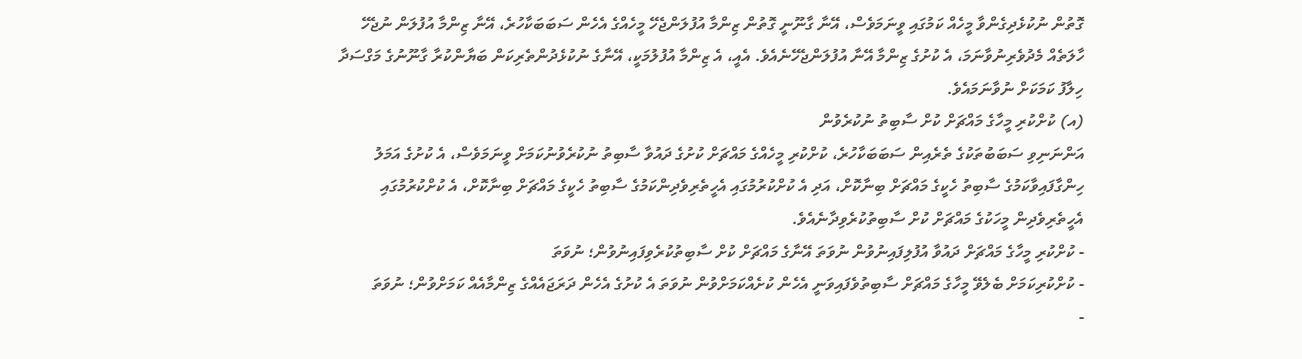ގޮތުން ނުކުޅެދިގެންވާ މީހެއް ކަމުގައި ވީނަމަވެސް، އޭނާ ގާނޫނީ ގޮތުން ޒިންމާ އުފުލަންޖެހޭ މީހެއްގެ އެހެން ސަބަބަކާހުރެ، އޭނާ ޒިންމާ އުފުލަން ނުޖެހޭ ހާލަތެއް މެދުވެރިނުވާނަމަ، އެ ކުށުގެ ޒިންމާ އޭނާ އުފުލަންޖެހޭނެއެވެ. އެއީ، އެ ޒިންމާ އުފުލުމަކީ، އޭނާގެ ނުކުޅެދުންތެރިކަން ބަޔާންކުރާ ގާނޫނުގެ މަގްސަދާ ހިލާފު ކަމަކަށް ނުވާނަމައެވެ.
(އ) ކުށްކުރި މީހާގެ މައްޗަށް ކުށް ސާބިތު ނުކުރެވުން
އަންނަނިވި ސަބަބުތަކުގެ ތެރެއިން ސަބަބަކާހުރެ، ކުށްކުރި މީހެއްގެ މައްޗަށް ކުށުގެ ދައުވާ ސާބިތު ނުކުރެވުނުކަމަށް ވީނަމަވެސް، އެ ކުށުގެ އަމަލު ހިންގާފައިވާކަމުގެ ސާބިތު ހެކީގެ މައްޗަށް ބިނާކޮށް، އަދި އެ ކުށްކުރުމުގައި އެހީތެރިވެދިންކަމުގެ ސާބިތު ހެކީގެ މައްޗަށް ބިނާކޮށް، އެ ކުށްކުރުމުގައި އެހީތެރިވެދިން މީހަކުގެ މައްޗަށް ކުށް ސާބިތުކުރެވިދާނެއެވެ.
- ކުށްކުރި މީހާގެ މައްޗަށް ދައުވާ އުފުލިފައިނުވުން ނުވަތަ އޭނާގެ މައްޗަށް ކުށް ސާބިތުކުރެވިފައިނުވުން؛ ނުވަތަ
- ކުށްކުރިކަމަށް ބެލެވޭ މީހާގެ މައްޗަށް ސާބިތުވެފައިވަނީ އެހެން ކުށެއްކަމަށްވުން ނުވަތަ އެ ކުށުގެ އެހެން ދަރަޖައެއްގެ ޒިންމާއެއް ކަމަށްވުން؛ ނުވަތަ
-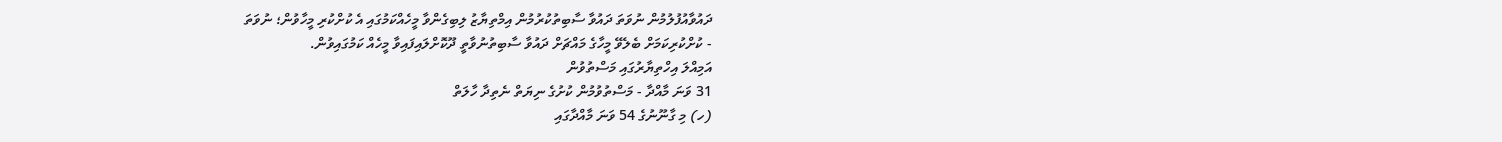ދައުވާއުފުލުމުން ނުވަތަ ދައުވާ ސާބިތުކުރުމުން އިމްތިޔާޒު ލިބިގެންވާ މީހެއްކަމުގައި އެ ކުށްކުރި މީހާވުން؛ ނުވަތަ
- ކުށްކުރިކަމަށް ބެލެވޭ މީހާގެ މައްޗަށް ދައުވާ ސާބިތުނުވާތީ ދޫކޮށްލައިފައިވާ މީހެއް ކަމުގައިވުން.
އަމިއްލަ އިހްތިޔާރުގައި މަސްތުވުން
31 ވަނަ މާއްދާ - މަސްތުވުމުން ކުށުގެ ނިޔަތް ނެތިދާ ހާލަތް
(ހ) މި ގާނޫނުގެ 54 ވަނަ މާއްދާގައި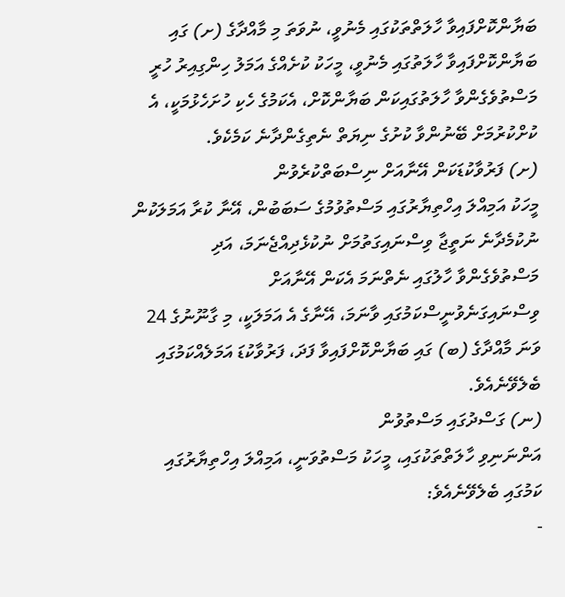ބަޔާންކޮށްފައިވާ ހާލަތްތަކުގައި މެނުވީ، ނުވަތަ މި މާއްދާގެ (ށ) ގައި ބަޔާންކޮށްފައިވާ ހާލަތުގައި މެނުވީ، މީހަކު ކުށެއްގެ އަމަލު ހިންގިއިރު ހުރީ މަސްތުވެގެންވާ ހާލަތުގައިކަން ބަޔާންކޮށް، އެކަމުގެ ހެކި ހުށަހެޅުމަކީ، އެ ކުށްކުރުމަށް ބޭނުންވާ ކުށުގެ ނިޔަތް ނެތިގެންދާނެ ކަމެކެވެ.
(ށ) ފަރުވާކުޑަކަން އޭނާއަށް ނިސްބަތްކުރެވުން
މީހަކު އަމިއްލަ އިހްތިޔާރުގައި މަސްތުވުމުގެ ސަބަބުން، އޭނާ ކުރާ އަމަލަކުން ނުކުމެދާނެ ނަތީޖާ ވިސްނައިގަތުމަށް ނުކުޅެދިއްޖެނަމަ، އަދި މަސްތުވެގެންވާ ހާލުގައި ނެތްނަމަ އެކަން އޭނާއަށް ވިސްނައިގަނެވުނީސްކަމުގައި ވާނަމަ، އޭނާގެ އެ އަމަލަކީ، މި ގާނޫނުގެ 24 ވަނަ މާއްދާގެ (ބ) ގައި ބަޔާންކޮށްފައިވާ ފަދަ، ފަރުވާކުޑަ އަމަލެއްކަމުގައި ބެލެވޭނެއެވެ.
(ނ) ގަސްދުގައި މަސްތުވުން
އަންނަނިވި ހާލަތްތަކުގައި، މީހަކު މަސްތުވަނީ، އަމިއްލަ އިހްތިޔާރުގައި ކަމުގައި ބެލެވޭނެއެވެ:
-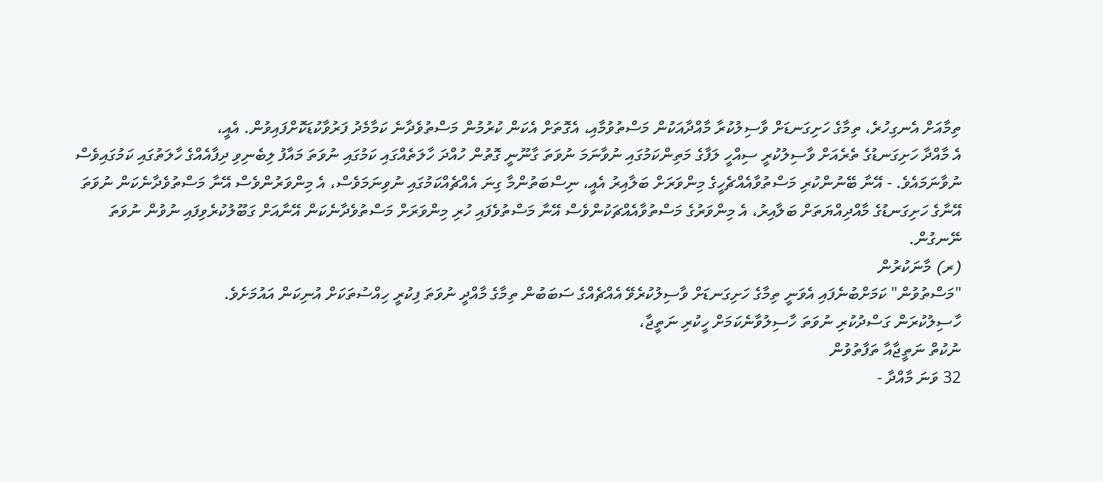ތިމާއަށް އެނގިހުރެ، ތިމާގެ ހަށިގަނޑަށް ވާސިލުކުރާ މާއްދާއަކުން މަސްތުވުމާއި، އެގޮތަށް އެކަން ކުރުމުން މަސްތުވެދާނެ ކަމާމެދު ފަރުވާކުޑަކޮށްފައިވުން. އެއީ،
އެ މާއްދާ ހަށިގަނޑުގެ ތެރެއަށް ވާސިލުކުރީ ސިއްހީ ލަފާގެ މަތިންކަމުގައި ނުވާނަމަ ނުވަތަ ގާނޫނީ ގޮތުން ހުއްދަ ހާލަތެއްގައި ކަމުގައި ނުވަތަ މައާފު ލިބެނިވި ދިފާއެއްގެ ހާލަތުގައި ކަމުގައިވެސް ނުވާނަމައެވެ. - އޭނާ ބޭނުންކުރި މަސްތުވާއެއްޗެހީގެ މިންވަރަށް ބަލާއިރު އެއީ، ނިސްބަތުންމާ ގިނަ އެއްޗެއްކަމުގައި ނުވިނަމަވެސް، އެ މިންވަރުންވެސް އޭނާ މަސްތުވެދާނެކަން ނުވަތަ އޭނާގެ ހަށިގަނޑުގެ މާއްދިއްޔަތަށް ބަލާއިރު، އެ މިންވަރުގެ މަސްތުވާއެއްޗަކުންވެސް އޭނާ މަސްތުވެފައި ހުރި މިންވަރަށް މަސްތުވެދާނެކަން އޭނާއަށް ގަބޫލުކުރެވިފައި ނުވުން ނުވަތަ ނޭނގުން.
(ރ) މާނަކުރުން
"މަސްތުވުން" ކަމަށްބުނެފައި އެވަނީ ތިމާގެ ހަށިގަނޑަށް ވާސިލުކުރެވޭ އެއްޗެއްގެ ސަބަބުން ތިމާގެ މާއްދީ ނުވަތަ ފިކުރީ ހިއްސުތަކަށް އުނިކަން އައުމަށެވެ.
ހާސިލުކުރަން ގަސްދުކުރި ނުވަތަ ހާސިލުވާނެކަމަށް ހީކުރި ނަތީޖާ،
ނުކުތް ނަތީޖާއާ ތަފާތުވުން
32 ވަނަ މާއްދާ -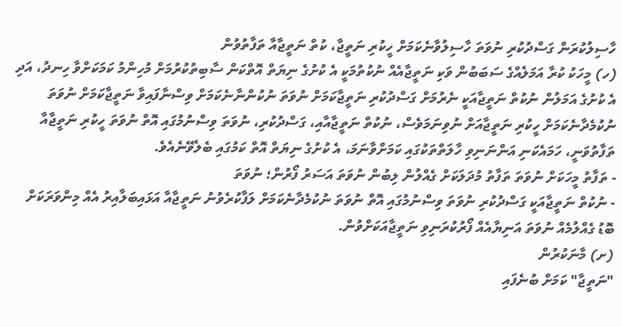ހާސިލުކުރަން ގަސްދުކުރި ނުވަތަ ހާސިލުވާނެކަމަށް ހީކުރި ނަތީޖާ، ކުތް ނަތީޖާއާ ތަފާތުވުން
(ހ) މީހަކު ކުރާ އަމަލެއްގެ ސަބަބުން ވަކި ނަތީޖާއެއް ނުކުތުމަކީ އެ ކުށުގެ ނިޔަތް އޮތްކަން ސާބިތުކުރުމަށް މުހިންމު ކަމަކަށްވާ ހިނދު، އަދި އެ ކުށުގެ އަމަލުން ނުކުތް ނަތީޖާއަކީ ނެރުމަށް ގަސްދުކުރި ނަތީޖާކަމަށް ނުވަތަ ނުކުންނާނެކަމަށް ވިސްނާފައިވާ ނަތީޖާކަމަށް ނުވަތަ ނުކުމެދާނެކަމަށް ހީކުރި ނަތީޖާއަށް ނުވިނަމަވެސް، ނުކުތް ނަތީޖާއާއި، ގަސްދުކުރި، ނުވަތަ ވިސްނުމުގައި އޮތް ނުވަތަ ހީކުރި ނަތީޖާއާ ތަފާތުވަނީ، ހަމައެކަނި އަންނަނިވި ހާލަތްތަކުގައި ކަމަށްވާނަމަ، އެ ކުށުގެ ނިޔަތް އޮތް ކަމުގައި ބެލެވޭނެއެވެ.
- ތަފާތު މީހަކަށް ނުވަތަ ތަފާތު މުދަލަކަށް ގެއްލުން ލިބުން ނުވަތަ އަސަރު ފޯރުން؛ ނުވަތަ
- ނުކުތް ނަތީޖާއަކީ ގަސްދުކުރި ނުވަތަ ވިސްނުމުގައި އޮތް ނުވަތަ ނުކުމެދާނެކަމަށް ލަފާކުރެވުނު ނަތީޖާއާ އަޅައިބަލާއިރު އެއް މިންވަރަކަށް ބޮޑު ގެއްލުމެއް ނުވަތަ އަނިޔާއެއް ފޯރުކުރަނިވި ނަތީޖާއަކަށްވުން.
(ށ) މާނަކުރުން
"ނަތީޖާ" ކަމަށް ބުނެފައި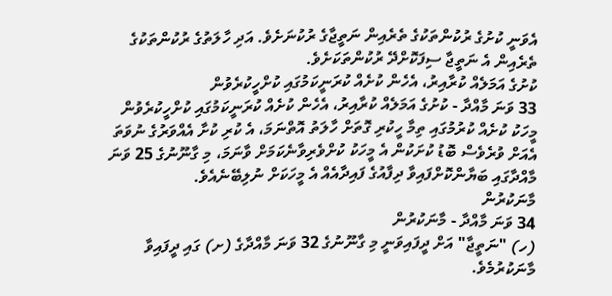އެވަނީ ކުށުގެ ރުކުންތަކުގެ ތެރެއިން ނަތީޖާގެ ރުކުނަށެވެ. އަދި ހާލަތުގެ ރުކުންތަކުގެ ތެރެއިން އެ ނަތީޖާ ސިފަކޮށްދޭ ރުކުންތަކަށެވެ.
ކުށުގެ އަމަލެއް ކުރާއިރު، އެހެން ކުށެއް ކުރަނީކަމުގައި ކުށްހީކުރެވުން
33 ވަނަ މާއްދާ - ކުށުގެ އަމަލެއް ކުރާއިރު، އެހެން ކުށެއް ކުރަނީކަމުގައި ކުށްހީކުރެވުން
މީހަކު ކުށެއް ކުރުމުގައި ތިމާ ހީކުރި ގޮތަށް ހާލަތު އޮތްނަމަ، އެ ކުރި ކުށާ އެއްވަރުގެ ނުވަތަ އެއަށް ވުރެވެސް ބޮޑު ކުށަކުން އެ މީހަކު ކުށްވެރިވާނެކަމަށް ވާނަމަ، މި ގާނޫނުގެ 25 ވަނަ މާއްދާގައި ބަޔާންކޮށްފައިވާ ދިފާއުގެ ފައިދާއެއް އެ މީހަކަށް ނުލިބޭނެއެވެ.
މާނަކުރުން
34 ވަނަ މާއްދާ - މާނަކުރުން
(ހ) "ނަތީޖާ" އަށް ދީފައިވަނީ މި ގާނޫނުގެ 32 ވަނަ މާއްދާގެ (ށ) ގައި ދީފައިވާ މާނަކުރުމެވެ.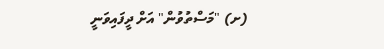(ށ) "މަސްތުވުން" އަށް ދީފައިވަނީ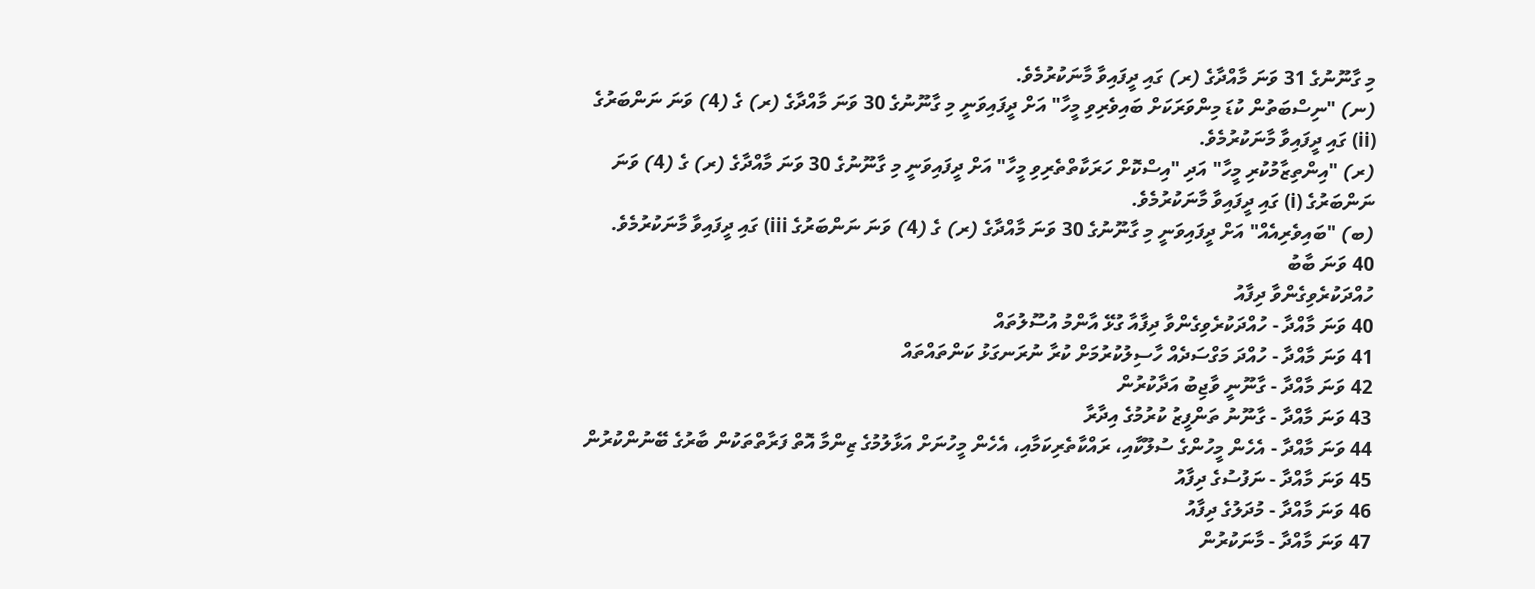މި ގާނޫނުގެ 31 ވަނަ މާއްދާގެ (ރ) ގައި ދީފައިވާ މާނަކުރުމެވެ.
(ނ) "ނިސްބަތުން ކުޑަ މިންވަރަކަށް ބައިވެރިވި މީހާ" އަށް ދީފައިވަނީ މި ގާނޫނުގެ 30 ވަނަ މާއްދާގެ (ރ) ގެ (4) ވަނަ ނަންބަރުގެ (ii) ގައި ދީފައިވާ މާނަކުރުމެވެ.
(ރ) "އިންތިޒާމުކުރި މީހާ" އަދި "އިސްކޮށް ހަރަކާތްތެރިވި މީހާ" އަށް ދީފައިވަނީ މި ގާނޫނުގެ 30 ވަނަ މާއްދާގެ (ރ) ގެ (4) ވަނަ ނަންބަރުގެ (i) ގައި ދީފައިވާ މާނަކުރުމެވެ.
(ބ) "ބައިވެރިއެއް" އަށް ދީފައިވަނީ މި ގާނޫނުގެ 30 ވަނަ މާއްދާގެ (ރ) ގެ (4) ވަނަ ނަންބަރުގެ iii) ގައި ދީފައިވާ މާނަކުރުމެވެ.
40 ވަނަ ބާބު
ހުއްދަކުރެވިގެންވާ ދިފާއު
40 ވަނަ މާއްދާ - ހުއްދަކުރެވިގެންވާ ދިފާއާ ގުޅޭ އާންމު އުސޫލުތައް
41 ވަނަ މާއްދާ - ހުއްދަ މަގްސަދެއް ހާސިލުކުރުމަށް ކުރާ ނުރަނގަޅު ކަންތައްތައް
42 ވަނަ މާއްދާ - ގާނޫނީ ވާޖިބު އަދާކުރުން
43 ވަނަ މާއްދާ - ގާނޫނު ތަންފީޒު ކުރުމުގެ އިދާރާ
44 ވަނަ މާއްދާ - އެހެން މީހުންގެ ސުލޫކާއި، ރައްކާތެރިކަމާއި، އެހެން މީހުނަށް އަޅާލުމުގެ ޒިންމާ އޮތް ފަރާތްތަކުން ބާރުގެ ބޭނުންކުރުން
45 ވަނަ މާއްދާ - ނަފުސުގެ ދިފާއު
46 ވަނަ މާއްދާ - މުދަލުގެ ދިފާއު
47 ވަނަ މާއްދާ - މާނަކުރުން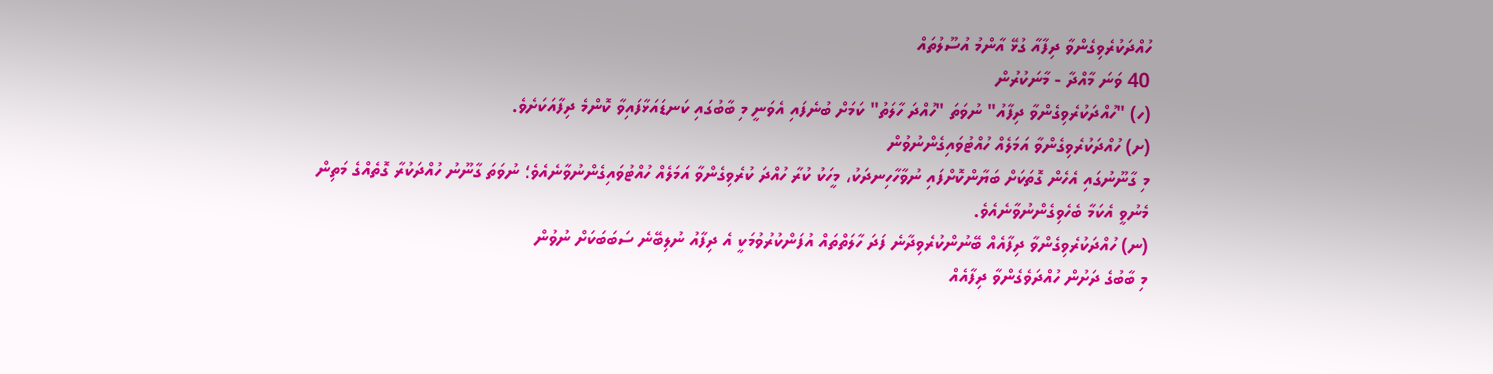ހުއްދަކުރެވިގެންވާ ދިފާއާ ގުޅޭ އާންމު އުސޫލުތައް
40 ވަނަ މާއްދާ - މާނަކުރުން
(ހ) "ހުއްދަކުރެވިގެންވާ ދިފާއު" ނުވަތަ "ހުއްދަ ހާލަތު" ކަމަށް ބުނެފައި އެވަނީ މި ބާބުގައި ކަނޑައަޅާފައިވާ ކޮންމެ ދިފާއަކަށެވެ.
(ށ) ހުއްދަކުރެވިގެންވާ އަމަލެއް ހުއްޓުވައިގެންނުވުން
މި ގާނޫނުގައި އެހެން ގޮތަކަށް ބަޔާންކޮށްފައި ނުވާހާހިނދަކު، މީހަކު ކުރާ ހުއްދަ ކުރެވިގެންވާ އަމަލެއް ހުއްޓުވައިގެންނުވާނެއެވެ؛ ނުވަތަ ގާނޫނު ހުއްދަކުރާ ގޮތެއްގެ މަތިން މެނުވީ އެކަމާ ބެހެވިގެންނުވާނެއެވެ.
(ނ) ހުއްދަކުރެވިގެންވާ ދިފާއެއް ބޭނުންކުރެވިދާނެ ފަދަ ހާލަތްތައް އުފަންކުރުވުމަކީ އެ ދިފާއު ނުލިބޭނެ ސަބަބަކަށް ނުވުން
މި ބާބުގެ ދަށުން ހުއްދަވެގެންވާ ދިފާއެއް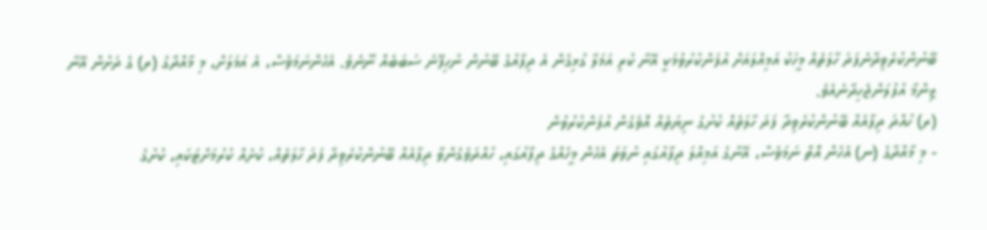ބޭނުންކުރެވިދާނެފަދަ ހާލަތެއް މީހަކު އަމިއްލައަށް އުފަންކުރުވުމަކީ އޭނާ ކުރި އަމަލާ ގުޅިގެން އެ ދިފާއުގެ ބޭނުން ނުހިފޭނެ ސަބަބެއް ނޫނެވެ. އެހެންނަމަވެސް، އެ އަމަލަށް، މި މާއްދާގެ (ރ) ގެ ދަށުން އޭނާ ޒިންމާ އުފުލަންޖެހިދާނެއެވެ.
(ރ) ހުއްދަ ދިފާއެއް ބޭނުންކުރެވިދާ ފަދަ ހާލަތެއް ކުށުގެ ނިޔަތެއް އޮވެގެން އުފަންކުރުވުން
- މި މާއްދާގެ (ނ) އެހެން އޮތް ނަމަވެސް، އޭނާގެ އަމިއްލަ ދިފާއުގައި ނުވަތަ އެހެން މީހެއްގެ ދިފާއުގައި، ހުއްދަވެގެންވާ ދިފާއެއް ބޭނުންކުރެވިދާ ފަދަ ހާލަތެއް، ކުށެއް ކުރުމަށްޓަކައި، ކުށުގެ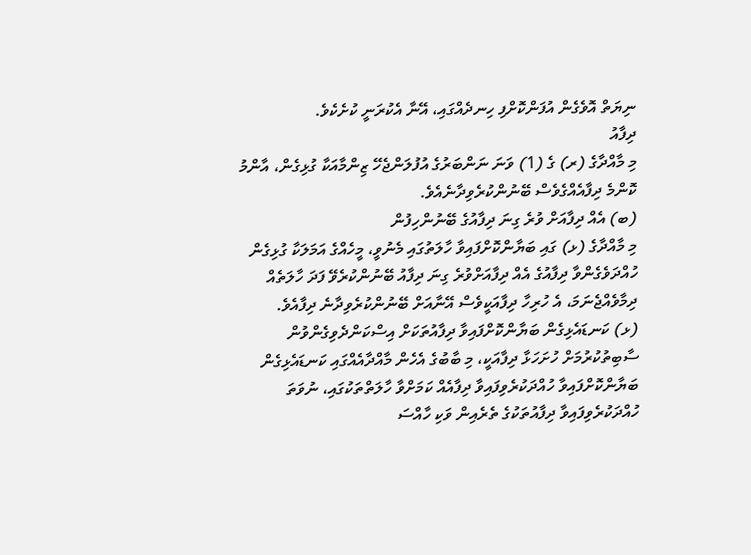ނިޔަތް އޮވެގެން އުފަންކޮށްފި ހިނދެއްގައި، އޭނާ އެކުރަނީ ކުށެކެވެ.
ދިފާއު
މި މާއްދާގެ (ރ) ގެ (1) ވަނަ ނަންބަރުގެ އުފުލަންޖެހޭ ޒިންމާއަކާ ގުޅިގެން، އާންމު ކޮންމެ ދިފާއެއްގެވެސް ބޭނުންކުރެވިދާނެއެވެ.
(ބ) އެއް ދިފާއަށް ވުރެ ގިނަ ދިފާއުގެ ބޭނުންހިފުން
މި މާއްދާގެ (ޅ) ގައި ބަޔާންކޮށްފައިވާ ހާލަތުގައި މެނުވީ، މީހެއްގެ އަމަލަކާ ގުޅިގެން ހުއްދަވެގެންވާ ދިފާއުގެ އެއް ދިފާއަށްވުރެ ގިނަ ދިފާއު ބޭނުންކުރެވޭ ފަދަ ހާލަތެއް ދިމާވެއްޖެނަމަ، އެ ހުރިހާ ދިފާއަކީވެސް އޭނާއަށް ބޭނުންކުރެވިދާނެ ދިފާއެވެ.
(ޅ) ކަނޑައެޅިގެން ބަޔާންކޮށްފައިވާ ދިފާއުތަކަށް އިސްކަންދެވިގެންވުން
ސާބިތުކުރުމަށް ހުށަހަޅާ ދިފާއަކީ، މި ބާބުގެ އެހެން މާއްދާއެއްގައި ކަނޑައެޅިގެން ބަޔާންކޮށްފައިވާ ހުއްދަކުރެވިފައިވާ ދިފާއެއް ކަމަށްވާ ހާލަތްތަކުގައި، ނުވަތަ ހުއްދަކުރެވިފައިވާ ދިފާއުތަކުގެ ތެރެއިން ވަކި ހާއްސަ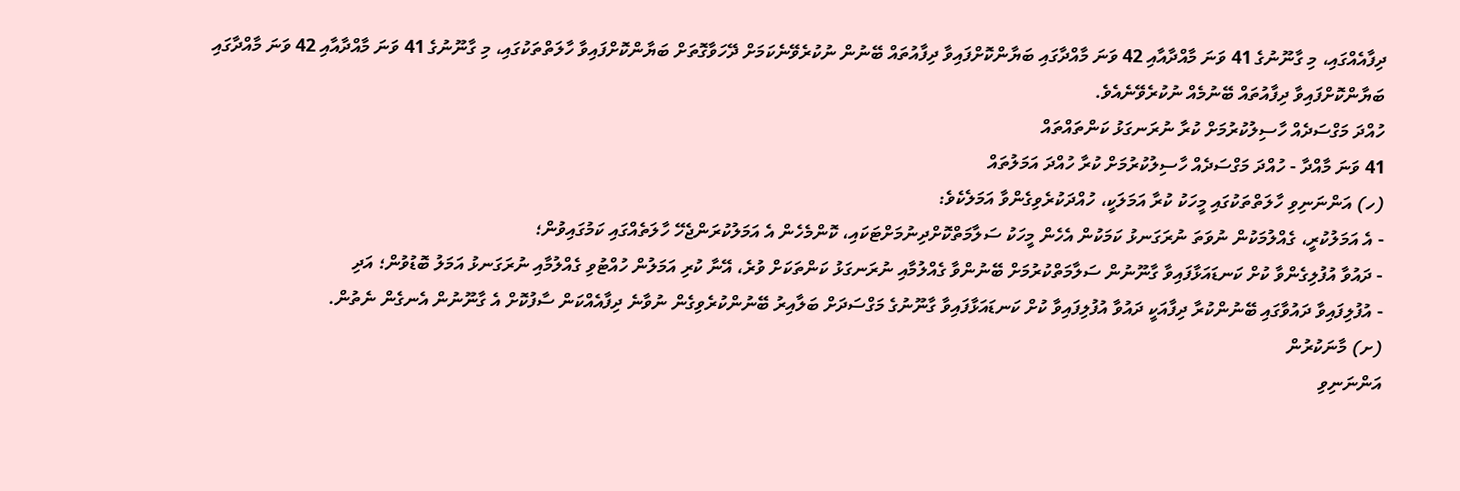ދިފާއެއްގައި، މި ގާނޫނުގެ 41 ވަނަ މާއްދާއާއި 42 ވަނަ މާއްދާގައި ބަޔާންކޮށްފައިވާ ދިފާއުތައް ބޭނުން ނުކުރެވޭނެކަމަށް ދޭހަވާގޮތަށް ބަޔާންކޮށްފައިވާ ހާލަތްތަކުގައި، މި ގާނޫނުގެ 41 ވަނަ މާއްދާއާއި 42 ވަނަ މާއްދާގައި ބަޔާންކޮށްފައިވާ ދިފާއުތައް ބޭނުމެއް ނުކުރެވޭނެއެވެ.
ހުއްދަ މަގްސަދެއް ހާސިލުކުރުމަށް ކުރާ ނުރަނގަޅު ކަންތައްތައް
41 ވަނަ މާއްދާ - ހުއްދަ މަގްސަދެއް ހާސިލުކުރުމަށް ކުރާ ހުއްދަ އަމަލުތައް
(ހ) އަންނަނިވި ހާލަތްތަކުގައި މީހަކު ކުރާ އަމަލަކީ، ހުއްދަކުރެވިގެންވާ އަމަލެކެވެ:
- އެ އަމަލުކުރީ، ގެއްލުމަކުން ނުވަތަ ނުރަގަނޅު ކަމަކުން އެހެން މީހަކު ސަލާމަތްކޮށްދިނުމަށްޓަކައި، ކޮންމެހެން އެ އަމަލުކުރަންޖެހޭ ހާލަތެއްގައި ކަމުގައިވުން؛
- ދައުވާ އުފުލިގެންވާ ކުށް ކަނޑައަޅާފައިވާ ގާނޫނުން ސަލާމަތްކުރުމަށް ބޭނުންވާ ގެއްލުމާއި ނުރަނގަޅު ކަންތަކަށް ވުރެ، އޭނާ ކުރި އަމަލުން ހުއްޓުވި ގެއްލުމާއި ނުރަގަނޅު އަމަލު ބޮޑުވުން؛ އަދި
- އުފުލިފައިވާ ދައުވާގައި ބޭނުންކުރާ ދިފާއަކީ ދައުވާ އުފުލިފައިވާ ކުށް ކަނޑައަޅާފައިވާ ގާނޫނުގެ މަގްސަދަށް ބަލާއިރު ބޭނުންކުރެވިގެން ނުވާނެ ދިފާއެއްކަން ސާފުކޮށް އެ ގާނޫނުން އެނގެން ނެތުން.
(ށ) މާނަކުރުން
އަންނަނިވި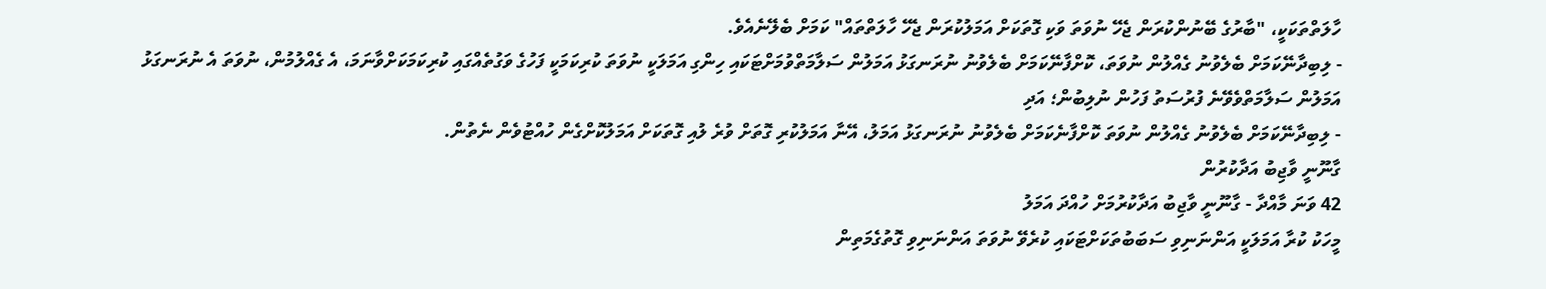ހާލަތްތަކަކީ، "ބާރުގެ ބޭނުންކުރަން ޖެހޭ ނުވަތަ ވަކި ގޮތަކަށް އަމަލުކުރަން ޖެހޭ ހާލަތްތައް" ކަމަށް ބެލޭނެއެވެ.
- ލިބިދާނޭކަމަށް ބެލެވުނު ގެއްލުން ނުވަތަ، ކޮށްފާނޭކަމަށް ބެލެވުނު ނުރަނގަޅު އަމަލުން ސަލާމަތްވުމަށްޓަކައި ހިންގި އަމަލަކީ ނުވަތަ ކުރިކަމަކީ ފަހުގެ ވަގުތެއްގައި ކުރިކަމަކަށްވާނަމަ، އެ ގެއްލުމުން، ނުވަތަ އެ ނުރަނގަޅު އަމަލުން ސަލާމަތްވެވޭނެ ފުރުސަތު ފަހުން ނުލިބުން؛ އަދި
- ލިބިދާނޭކަމަށް ބެލެވުނު ގެއްލުން ނުވަތަ ކޮށްފާނެކަމަށް ބެލެވުނު ނުރަނގަޅު އަމަލު، އޭނާ އަމަލުކުރި ގޮތަށް ވުރެ ލުއި ގޮތަކަށް އަމަލުކޮށްގެން ހުއްޓުވެން ނެތުން.
ގާނޫނީ ވާޖިބު އަދާކުރުން
42 ވަނަ މާއްދާ - ގާނޫނީ ވާޖިބު އަދާކުރުމަށް ހުއްދަ އަމަލު
މީހަކު ކުރާ އަމަލަކީ އަންނަނިވި ސަބަބުތަކަށްޓަކައި ކުރެވޭ ނުވަތަ އަންނަނިވި ގޮތުގެމަތިން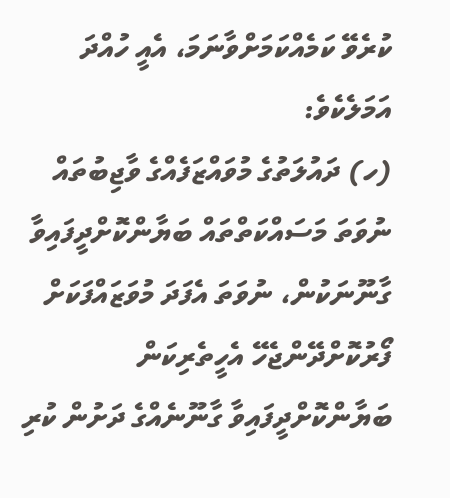ކުރެވޭ ކަމެއްކަމަށްވާނަމަ، އެއީ ހުއްދަ އަމަލެކެވެ:
(ހ) ދައުލަތުގެ މުވައްޒަފެއްގެ ވާޖިބުތައް ނުވަތަ މަސައްކަތްތައް ބަޔާންކޮށްދީފައިވާ ގާނޫނަކުން، ނުވަތަ އެފަދަ މުވަޒައްފަކަށް ފޯރުކޮށްދޭންޖެހޭ އެހީތެރިކަން ބަޔާންކޮށްދީފައިވާ ގާނޫނެއްގެ ދަށުން ކުރި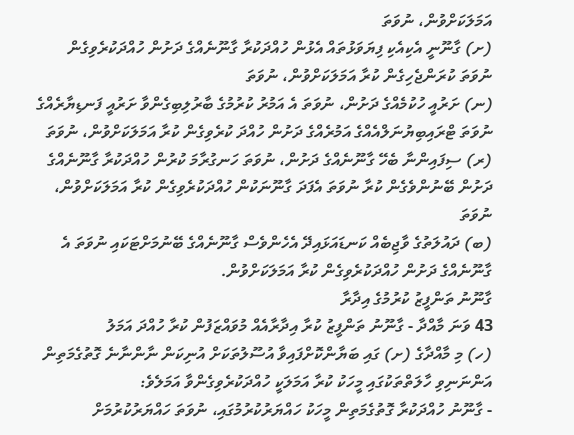އަމަލަކަށްވުން، ނުވަތަ
(ށ) ގާނޫނީ އެކިއެކި ފިޔަވަޅުތައް އެޅުން ހުއްދަކުރާ ގާނޫނެއްގެ ދަށުން ހުއްދަކުރެވިގެން ނުވަތަ ކުރަންޖެހިގެން ކުރާ އަމަލަކަށްވުން، ނުވަތަ
(ނ) ށަރުއީ ހުކުމެއްގެ ދަށުން، ނުވަތަ އެ އަމުރު ކުރުމުގެ ބާރުލިބިގެންވާ ށަރުއީ ފަނޑިޔާރެއްގެ ނުވަތަ ޓްރައިބިޔުނަލްއެއްގެ އަމުރެއްގެ ދަށުން ހުއްދަ ކުރެވިގެން ކުރާ އަމަލަކަށްވުން، ނުވަތަ
(ރ) ސިފައިންނާ ބެހޭ ގާނޫނެއްގެ ދަށުން، ނުވަތަ ހަނގުރާމަ ކުރުން ހުއްދަކުރާ ގާނޫނެއްގެ ދަށުން ބޭނުންވެގެން ކުރާ ނުވަތަ އެފަދަ ގާނޫނަކުން ހުއްދަކުރެވިގެން ކުރާ އަމަލަކަށްވުން، ނުވަތަ
(ބ) ދައުލަތުގެ ވާޖިބެއް ކަނޑައަޅައިދޭ އެހެންވެސް ގާނޫނެއްގެ ބޭނުމަށްޓަކައި ނުވަތަ އެ ގާނޫނެއްގެ ދަށުން ހުއްދަކުރެވިގެން ކުރާ އަމަލަކަށްވުން.
ގާނޫނު ތަންފީޒު ކުރުމުގެ އިދާރާ
43 ވަނަ މާއްދާ - ގާނޫނު ތަންފީޒު ކުރާ އިދާރާއެއް މުވައްޒަފުން ކުރާ ހުއްދަ އަމަލު
(ހ) މި މާއްދާގެ (ށ) ގައި ބަޔާންކޮށްފައިވާ އުސޫލުތަކަށް އުނިކަން ނާންނާނެ ގޮތުގެމަތިން އަންނަނިވި ހާލަތްތަކުގައި މީހަކު ކުރާ އަމަލަކީ ހުއްދަކުރެވިގެންވާ އަމަލެވެ:
- ގާނޫނު ހުއްދަކުރާ ގޮތުގެމަތިން މީހަކު ހައްޔަރުކުރުމުގައި، ނުވަތަ ހައްޔަރުކުރުމަށް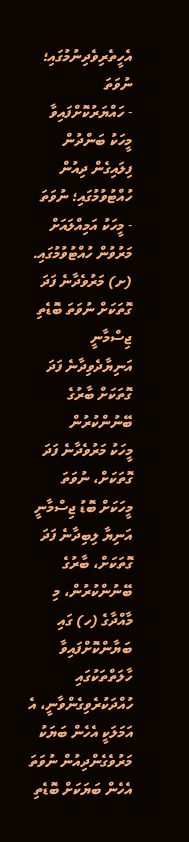އެހީތެރިވެދިނުމުގައި؛ ނުވަތަ
- ހައްޔަރުކޮށްފައިވާ މީހަކު ބަންދުން ފިލައިގެން ދިއުން ހުއްޓުވުމުގައި؛ ނުވަތަ
- މީހަކު އަމިއްލައަށް މަރުވުން ހުއްޓުވުމުގައި.
(ށ) މަރުވެދާނެ ފަދަ ގޮތަކަށް ނުވަތަ ބޮޑެތި ޖިސްމާނީ އަނިޔާދެވިދާނެ ފަދަ ގޮތަކަށް ބާރުގެ ބޭނުންކުރުން
މީހަކު މަރުވެދާނެ ފަދަ ގޮތަކަށް، ނުވަތަ މީހަކަށް ބޮޑު ޖިސްމާނީ އަނިޔާ ލިބިދާނެ ފަދަ ގޮތަކަށް، ބާރުގެ ބޭނުންކުރުން، މި މާއްދާގެ (ހ) ގައި ބަޔާންކޮށްފައިވާ ހާލަތްތަކުގައި ހުއްދަކުރެވިގެންވާނީ، އެ އަމަލަކީ އެހެން ބަޔަކު މަރުވެގެންދިއުން ނުވަތަ އެހެން ބަޔަކަށް ބޮޑެތި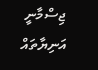ޖިސްމާނީ އަނިޔާތައް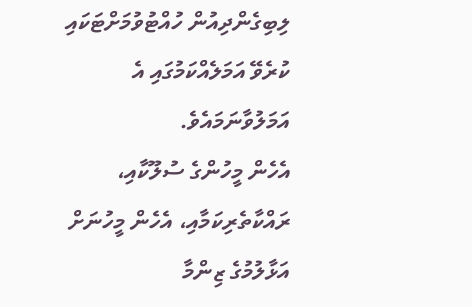ލިބިގެންދިއުން ހުއްޓުވުމަށްޓަކައި ކުރެވޭ އަމަލެއްކަމުގައި އެ އަމަލުވާނަމައެވެ.
އެހެން މީހުންގެ ސުލޫކާއި، ރައްކާތެރިކަމާއި، އެހެން މީހުނަށް އަޅާލުމުގެ ޒިންމާ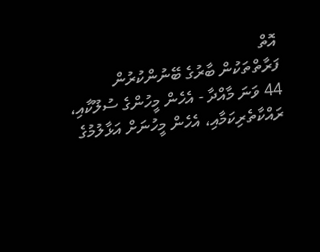އޮތް
ފަރާތްތަކުން ބާރުގެ ބޭނުންކުރުން
44 ވަނަ މާއްދާ - އެހެން މީހުންގެ ސުލޫކާއި، ރައްކާތެރިކަމާއި، އެހެން މީހުނަށް އަޅާލުމުގެ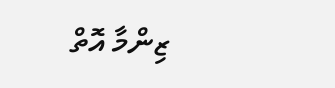ޒިންމާ އޮތް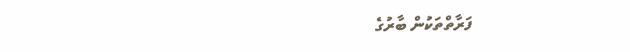ފަރާތްތަކުން ބާރުގެ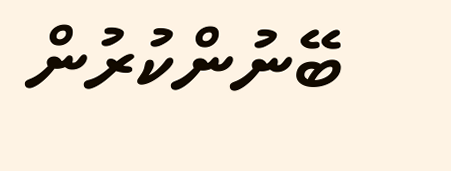ބޭނުންކުރުން